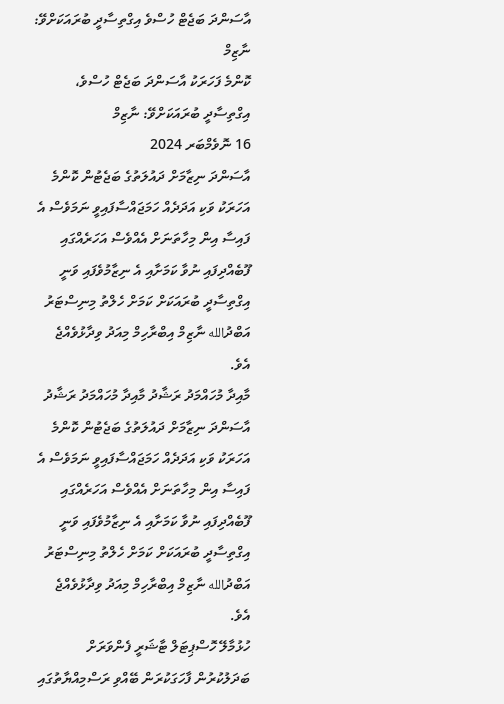އާސަންދަ ބަޖެޓް ހުސްވެ އިގްތިސާދީ ބުރައަކަށްވޭ: ނާޒިމް
ކޮންމެ ފަހަރަކު އާސަންދަ ބަޖެޓް ހުސްވެ، އިގްތިސާދީ ބުރައަކަށްވޭ: ނާޒިމް
16 ނޮވެމްބަރ 2024
އާސަންދަ ނިޒާމަށް ދައުލަތުގެ ބަޖެޓުން ކޮންމެ އަހަރަކު ވަކި އަދަދެއް ހަމަޖައްސާފައިވީ ނަމަވެސް އެ ފައިސާ އިން މިހާތަނަށް އެއްވެސް އަހަރެއްގައި ފޫބެއްދިފައި ނުވާ ކަމަށާއި އެ ނިޒާމުވެފައި ވަނީ އިގްތިސާދީ ބުރައަކަށް ކަމަށް ހެލްތު މިނިސްޓަރު އަބްދުالله ނާޒިމް އިބްރާހިމް މިއަދު ވިދާޅުވެއްޖެ އެވެ.
މާއިދާ މުހައްމަދު ރަޝާދު މާއިދާ މުހައްމަދު ރަޝާދު
އާސަންދަ ނިޒާމަށް ދައުލަތުގެ ބަޖެޓުން ކޮންމެ އަހަރަކު ވަކި އަދަދެއް ހަމަޖައްސާފައިވީ ނަމަވެސް އެ ފައިސާ އިން މިހާތަނަށް އެއްވެސް އަހަރެއްގައި ފޫބެއްދިފައި ނުވާ ކަމަށާއި އެ ނިޒާމުވެފައި ވަނީ އިގްތިސާދީ ބުރައަކަށް ކަމަށް ހެލްތު މިނިސްޓަރު އަބްދުالله ނާޒިމް އިބްރާހިމް މިއަދު ވިދާޅުވެއްޖެ އެވެ.
ހުޅުމާލޭ ހޮސްޕިޓަލް ޓާޝަރީ ފެންވަރަށް ބަދަލުކުރުން ފާހަގަކުރަން ބޭއްވި ރަސްމިއްޔާތުގައި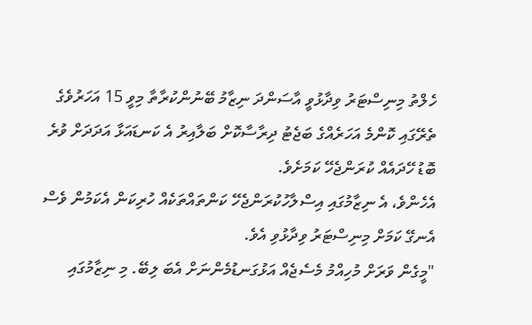ހެލްތު މިނިސްޓަރު ވިދާޅުވީ އާސަންދަ ނިޒާމު ބޭނުންކުރާތާ މިވީ 15 އަހަރުވެގެ ތެރޭގައި ކޮންމެ އަހަރެއްގެ ބަޖެޓު ދިރާސާކޮށް ބަލާއިރު އެ ކަނޑައަޅާ އަދަދަށް ވުރެ ބޮޑު ހޭދައެއް ކުރަންޖެހޭ ކަމަށެވެ.
އެހެންވެ، އެ ނިޒާމުގައި އިސްލާހުކުރަންޖެހޭ ކަންތައްތަކެއް ހުރިކަން އެކަމުން ވެސް އެނގޭ ކަމަށް މިނިސްޓަރު ވިދާޅުވި އެވެ.
"މީގެން ވަރަށް މުހިއްމު މެސެޖެއް އަޅުގަނޑުމެންނަށް އެބަ ލިބޭ. މި ނިޒާމުގައި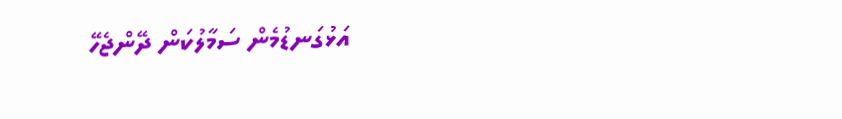އަޅުގަނޑުމެން ސަމާލުކަން ދޭންޖެހޭ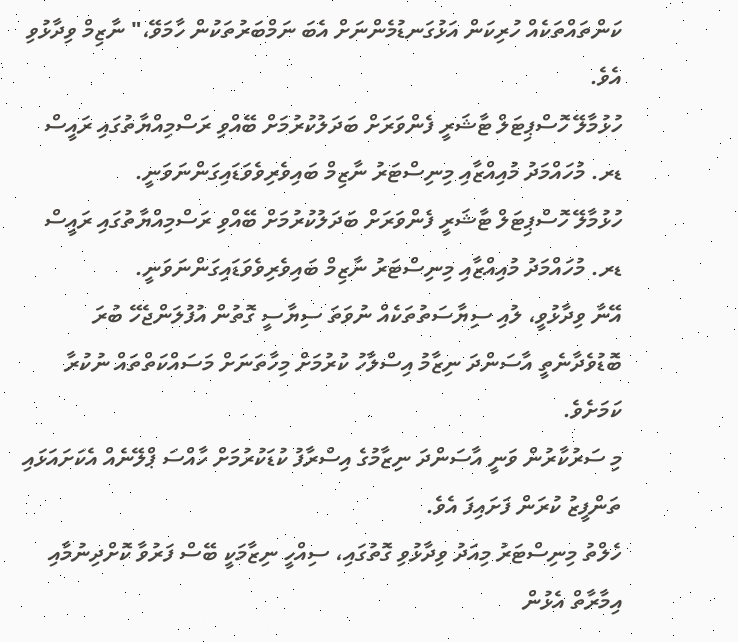ކަންތައްތަކެއް ހުރިކަން އަޅުގަނޑުމެންނަށް އެބަ ނަމްބަރުތަކުން ހާމަވޭ،" ނާޒިމް ވިދާޅުވި އެވެ.
ހުޅުމާލޭ ހޮސްޕިޓަލް ޓާޝަރީ ފެންވަރަށް ބަދަލުކުރުމަށް ބޭއްވި ރަސްމިއްޔާތުގައި ރައީސް ޑރ. މުހައްމަދު މުއިއްޒާއި މިނިސްޓަރު ނާޒިމް ބައިވެރިވެވަޑައިގަންނަވަނީ.
ހުޅުމާލޭ ހޮސްޕިޓަލް ޓާޝަރީ ފެންވަރަށް ބަދަލުކުރުމަށް ބޭއްވި ރަސްމިއްޔާތުގައި ރައީސް ޑރ. މުހައްމަދު މުއިއްޒާއި މިނިސްޓަރު ނާޒިމް ބައިވެރިވެވަޑައިގަންނަވަނީ.
އޭނާ ވިދާޅުވީ، ލުއި ސިޔާސަތުތަކެއް ނުވަތަ ސިޔާސީ ގޮތުން އުފުލަންޖެހޭ ބުރަ ބޮޑުވެދާނެތީ އާސަންދަ ނިޒާމު އިސްލާހު ކުރުމަށް މިހާތަނަށް މަސައްކަތްތައް ނުކުރާ ކަމަށެވެ.
މި ސަރުކާރުން ވަނީ އާސަންދަ ނިޒާމުގެ އިސްރާފު ކުޑަކުރުމަށް ހާއްސަ ޕްލޭނެއް އެކަށައަޅައި ތަންފީޒު ކުރަން ފަށައިފަ އެވެ.
ހެލްތު މިނިސްޓަރު މިއަދު ވިދާޅުވި ގޮތުގައި، ސިއްހީ ނިޒާމަކީ ބޭސް ފަރުވާ ކޮށްދިނުމާއި އިމާރާތް އެޅުން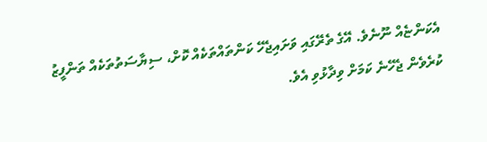އެކަންޏެއް ނޫނެވެ. އޭގެ ތެރޭގައި ވަށައިޖެހޭ ކަންތައްތަކެއް ކޮށް، ސިޔާސަތުތަކެއް ތަންފީޒު ކުރެވެން ޖެހޭނެ ކަމަށް ވިދާޅުވި އެވެ.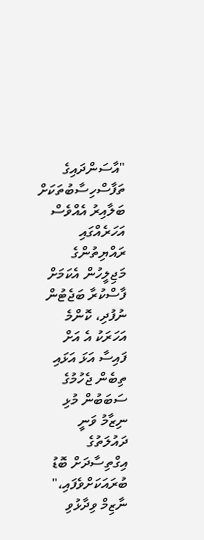"އާސަންދައިގެ ތަފާސްހިސާބުތަކަށް ބަލާއިރު އެއްވެސް އަހަރެއްގައި ރައްޔިތުންގެ މަޖިލީހުން އެކަމަށް ފާސްކުރާ ބަޖެޓުން ނުފުދި، ކޮންމެ އަހަރަކު އެ އަށް ފައިސާ އަޅަ އަޅައި ތިބެން ޖެހުމުގެ ސަބަބުން މުޅި ނިޒާމު ވަނީ ދައުލަތުގެ އިގްތިސާދަށް ބޮޑު ބުރައަކަށްވެފައި،" ނާޒިމް ވިދާޅުވި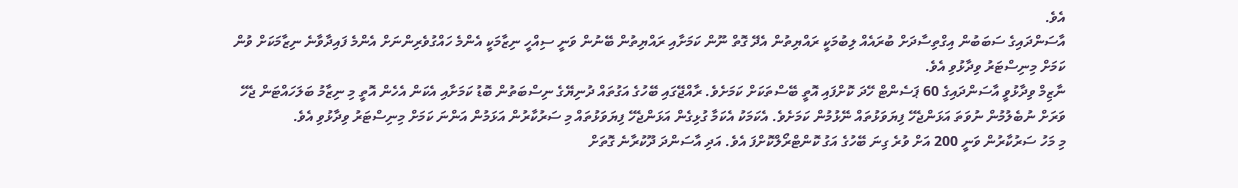އެވެ.
އާސަންދައިގެ ސަބަބުން އިގްތިސާދަށް ބުރައެއް ލިބުމަކީ ރައްޔިތުން އެދޭ ގޮތް ނޫން ކަމަށާއި ރައްޔިތުން ބޭނުން ވަނީ ސިއްހީ ނިޒާމަކީ އެންމެ ހައްގުވެރިންނަށް އެންމެ ފައިދާވާނެ ނިޒާމަކަށް ވުން ކަމަށް މިނިސްޓަރު ވިދާޅުވި އެވެ.
ނާޒިމް ވިދާޅުވީ އާސަންދައިގެ 60 ޕަސެންޓް ހޭދަ ކޮށްފައި އޮތީ ބޭސްތަކަށް ކަމަށެވެ. ރާއްޖޭގައި ބޭހުގެ އަގުތައް ދުނިޔޭގެ ނިސްބަތުން ބޮޑު ކަމަށާއި އެކަން އެހެން އޮތީ މި ނިޒާމު ބަލަހައްޓަން ޖެހޭ ވަރަށް ނުބެލުމުން ނުވަތަ އަޅަންޖެހޭ ފިޔަވަޅުތައް ނޭޅުމުން ކަމަށެވެ. އެކަމަކު އެކަމާ ގުޅިގެން އަޅަންޖެހޭ ފިޔަވަޅުތައް މި ސަރުކާރުން އަޅަމުން އަންނަ ކަމަށް މިނިސްޓަރު ވިދާޅުވި އެވެ.
މި މަހު ސަރުކާރުން ވަނީ 200 އަށް ވުރެ ގިނަ ބޭހުގެ އަގު ކޮންޓްރޯލްކޮށްފަ އެވެ. އަދި އާސަންދަ ދޫކުރާނެ ގޮތަށް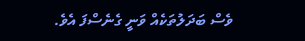ވެސް ބަދަލުތަކެއް ވަނީ ގެނެސްފަ އެވެ.